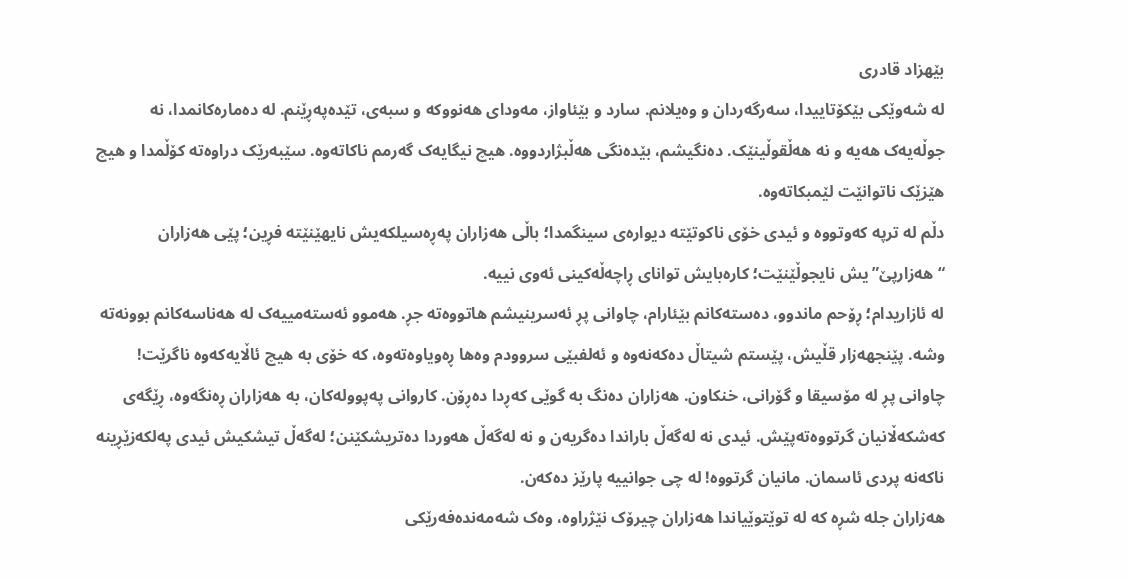بێهزاد قادری
لە شەوێکی بێکۆتاییدا، سەرگەردان و وەیلانم. سارد و بێئاواز، مەودای هەنووکە و سبەی، تێدەپەڕێنم. لە دەمارەکانمدا، نە جوڵەیەک هەیە و نە هەڵقوڵینێک. دەنگیشم، بێدەنگی هەڵبژاردووە. هیچ نیگایەک گەرمم ناکاتەوە. سێبەرێک دراوەتە کۆڵمدا و هیچ هێزێک ناتوانێت لێمبکاتەوە.
دڵم لە ترپە کەوتووە و ئیدی خۆی ناکوتێتە دیوارەی سینگمدا؛ باڵی هەزاران پەڕەسیلکەیش نایهێنێتە فڕین؛ پێی هەزاران “هەزارپێ”یش نایجوڵێنێت؛ کارەبایش توانای ڕاچەڵەکینی ئەوی نییە.
لە ئازاریدام؛ ڕۆحم ماندوو، دەستەکانم بێئارام، چاوانی پڕ ئەسرینیشم هاتووەتە جڕ. هەموو ئەستەمییەک لە هەناسەکانم بوونەتە وشە. پێنجهەزار قڵیش، پێستم شیتاڵ دەکەنەوە و ئەلفبێی سروودم وەها ڕەویاوەتەوە، کە خۆی بە هیچ ئاڵایەکەوە ناگرێت!
چاوانی پڕ لە مۆسیقا و گۆرانی، خنکاون. هەزاران دەنگ بە گوێی کەڕدا دەڕۆن. کاروانی پەپوولەکان، بە هەزاران ڕەنگەوە، ڕێگەی کەشکەڵانیان گرتووەتەپێش. ئیدی نە لەگەڵ باراندا دەگریەن و نە لەگەڵ هەوردا دەتریشکێنن؛ لەگەڵ تیشکیش ئیدی پەلکەزێڕینە ناکەنە پردی ئاسمان. مانیان گرتووە! لە چی جوانییە پارێز دەکەن.
هەزاران جلە شڕە کە لە توێتوێیاندا هەزاران چیرۆک نێژراوە، وەک شەمەندەفەرێکی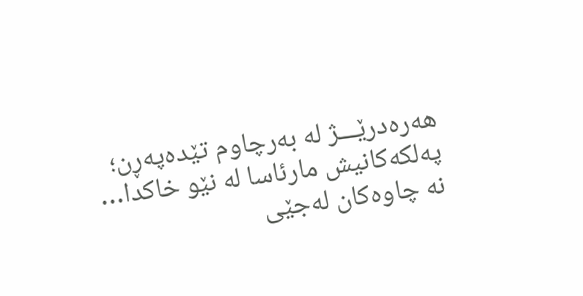هەرەدرێـــژ لە بەرچاوم تێدەپەڕن؛ پەلکەکانیش مارئاسا لە نێو خاکدا…
نە چاوەکان لەجێی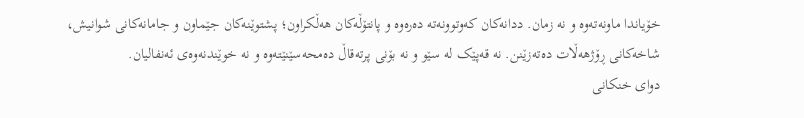خۆیاندا ماونەتەوە و نە زمان. ددانەکان کەوتوونەتە دەرەوە و پانتۆڵەکان هەڵکراون؛ پشتوێنەکان جێماون و جامانەکانی شوانیش، شاخەکانی ڕۆژهەڵات دەتەزێنن. نە قەپێک لە سێو و نە بۆنی پرتەقاڵ دەمحەسێنێتەوە و نە خوێندنەوەی ئەنفالیان.
دوای خنکانی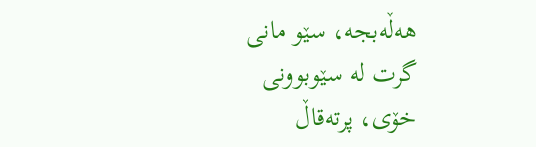هەڵەبجە، سێو مانی گرت لە سێوبوونی خۆی، پرتەقاڵ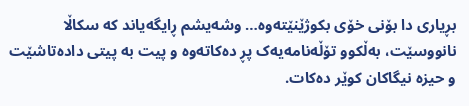بڕیاری دا بۆنی خۆی بکوژێنێتەوە… وشەیشم ڕایگەیاند که سکاڵا نانووسێت، بەڵکوو تۆڵەنامەیەک پڕ دەکاتەوە و پیت بە پیتی دادەتاشێت و حیزه نیگاکان کوێر دەکات.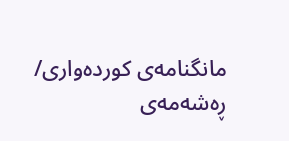مانگنامەی کوردەواری/ ڕەشەمەی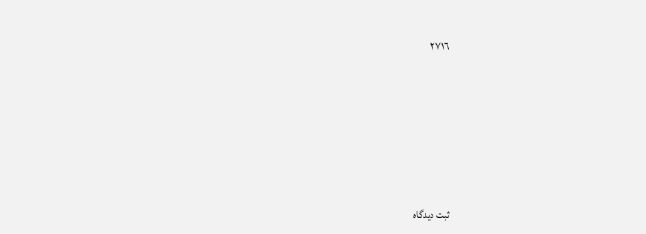۲۷۱٦









ثبت دیدگاه